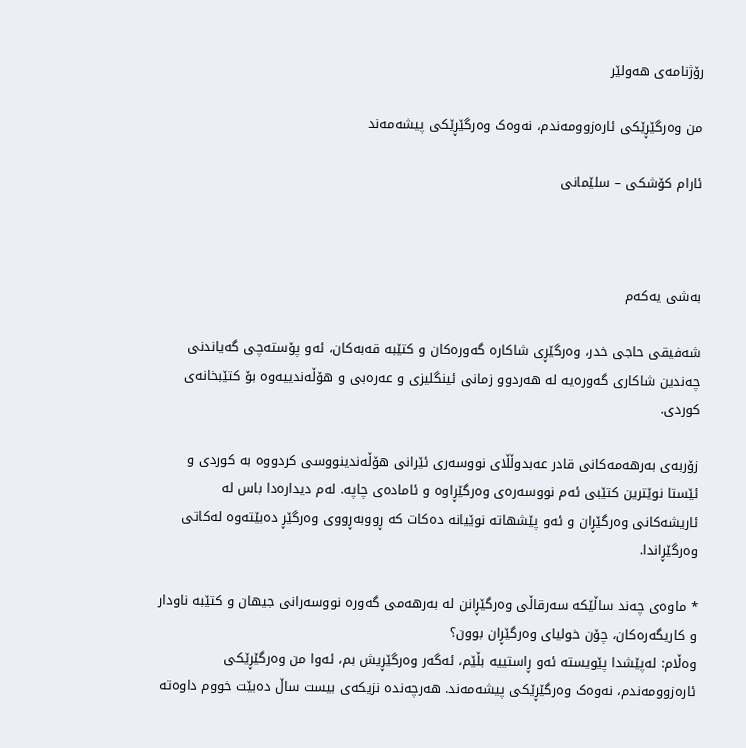رۆژنامەی ھەولێر

من وەرگێڕێکی ئارەزوومەندم، نەوەک وەرگێڕێکی پیشەمەند

ئارام كۆشكی – سلێمانی



بەشی یەکەم

شەفیقی حاجی خدر، وەرگێڕی شاکارە گەورەکان و کتێبە قەبەکان، ئەو پۆستەچی گەیاندنی چەندین شاکاری گەورەیە لە هەردوو زمانی ئینگلیزی و عەرەبی و هۆڵەندییەوە بۆ کتێبخانەی کوردی.

زۆربەی بەرهەمەکانی قادر عەبدوڵڵای نووسەری ئێرانی هۆڵەندینووسی کردووە بە کوردی و ئێستا نوێترین کتێبی ئەم نووسەرەی وەرگێڕاوە و ئامادەی چاپە. لەم دیدارەدا باس لە ئاریشەکانی وەرگێڕان و ئەو پێشهاتە نوێیانە دەکات کە ڕووبەڕووی وەرگێڕ دەبێتەوە لەکاتی وەرگێڕاندا.

* ماوەی چەند ساڵێکە سەرقاڵی وەرگێڕانن لە بەرهەمی گەورە نووسەرانی جیهان و کتێبە ناودار و کاریگەرەکان، چۆن خولیای وەرگێڕان بوون؟
وەڵام: لەپێشدا پێویستە ئەو ڕاستییە بڵێم، ئەگەر وەرگێڕیش بم، ئەوا من وەرگێڕێکی ئارەزوومەندم، نەوەک وەرگێڕێکی پیشەمەند. هەرچەندە نزیکەی بیست ساڵ دەبێت خووم داوەتە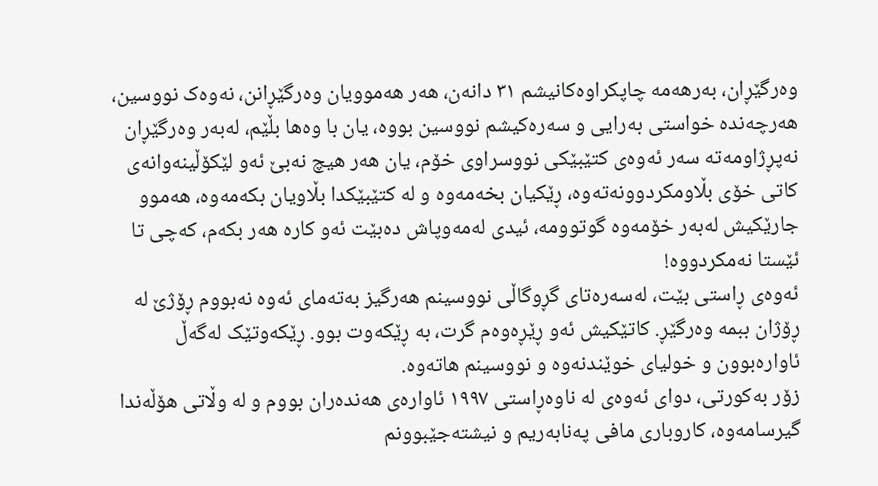وەرگێڕان، بەرهەمە چاپکراوەکانیشم ٣١ دانەن، هەر هەموویان وەرگێڕانن، نەوەک نووسین، هەرچەندە خواستی بەرایی و سەرەکیشم نووسین بووە، یان با وەها بڵێم، لەبەر وەرگێڕان نەپڕژاومەتە سەر ئەوەی کتێبێکی نووسراوی خۆم، یان هەر هیچ نەبێ ئەو لێکۆڵینەوانەی کاتی خۆی بڵاومکردوونەتەوە، ڕێکیان بخەمەوە و لە کتێبێکدا بڵاویان بکەمەوە، هەموو جارێکیش لەبەر خۆمەوە گوتوومە، ئیدی لەمەوپاش دەبێت ئەو کارە هەر بکەم، کەچی تا ئێستا نەمکردووە!
ئەوەی ڕاستی بێت، لەسەرەتای گڕوگاڵی نووسینم هەرگیز بەتەمای ئەوە نەبووم ڕۆژێ لە ڕۆژان ببمە وەرگێڕ. کاتێکیش ئەو ڕێڕەوەم گرت، بە ڕێکەوت بوو. ڕێکەوتێک لەگەڵ ئاوارەبوون و خولیای خوێندنەوە و نووسینم هاتەوە.
زۆر بەکورتی، دوای ئەوەی لە ناوەڕاستی ١٩٩٧ ئاوارەی هەندەران بووم و لە وڵاتی هۆڵەندا گیرسامەوە، کاروباری مافی پەنابەریم و نیشتەجێبوونم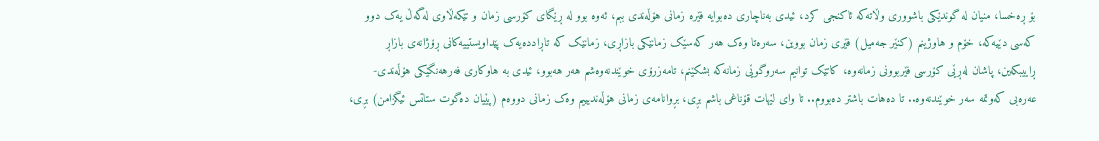بۆ ڕەخسا، منیان لە گوندێکی باشووری وڵاتەکە ئاکنجی کرد، ئیدی بەناچاری دەبوایە فێرە زمانی هۆڵەندی ببم، ئەوە بوو لە ڕێگای کۆرسی زمان و تێکەڵاوی لەگەڵ یەک دوو کەسی دێیەکە، خۆم و هاوژینم (کنێر جەمیل) فێری زمان بووین، سەرەتا وەک هەر کەسێک زمانێکی بازاڕی، زمانێک کە تاڕاددەیەک پێداویستییەکانی ڕۆژانەی بازاڕ ڕاییبکەین، پاشان لەڕێی کۆرسی فێربوونی زمانەوە، کاتێک توانیم سەروگوێی زمانەکە بشکێنم، تامەزرۆی خوێندنەوەشم هەر هەبوو، ئیدی بە هاوکاری فەرهەنگێکی هۆڵەندی-عەرەبی کەوتمە سەر خوێندنەوە.. تا دەهات باشتر دەبووم.. تا وای لێهات قۆناغی باشم بڕی، بڕوانامەی زمانی هۆڵەندیییم وەک زمانی دووەم (پێیان دەگوت ستاتس ئیگزامن) بڕی،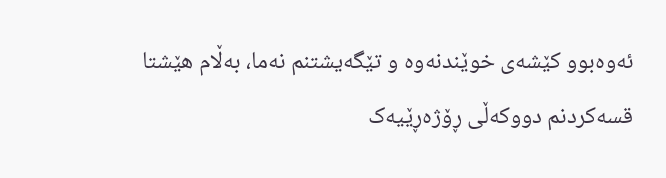ئەوەبوو کێشەی خوێندنەوە و تێگەیشتنم نەما، بەڵام هێشتا قسەکردنم دووکەڵی ڕۆژەڕێیەک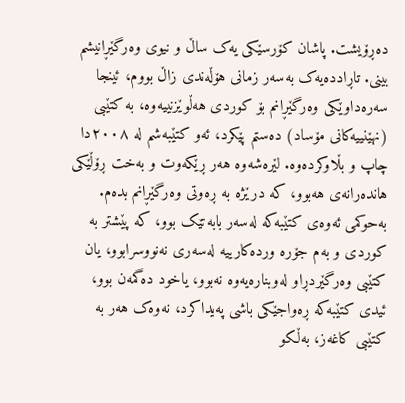دەڕۆیشت. پاشان کۆرسێکی یەک ساڵ و نیوی وەرگێڕانیشم بینی. تاڕاددەیەک بەسەر زمانی هۆڵەندی زاڵ بووم، ئینجا سەرەداوێکی وەرگێڕانم بۆ کوردی هەڵوێزنییەوە، بە کتێبی (نهێنییەکانی مۆساد) دەستم پێکرد، ئەو کتێبەشم لە ٢٠٠٨دا چاپ و بڵاوکردەوە. لێرەشەوە هەر ڕێکەوت و بەخت ڕۆڵێکی هاندەرانەی هەبوو، کە درێژە بە ڕەوتی وەرگێڕانم بدەم. بەحوکمی ئەوەی کتێبەکە لەسەر بابەتێک بوو، کە پێشتر بە کوردی و بەم جۆرە وردەکارییە لەسەری نەنووسرابوو، یان کتێبی وەرگێردڕاو لەوبنارەیەوە نەبوو، یاخود دەگمەن بوو، ئیدی کتێبەکە ڕەواجێکی باشی پەیداکرد، نەوەک هەر بە کتێبی کاغەز، بەڵکو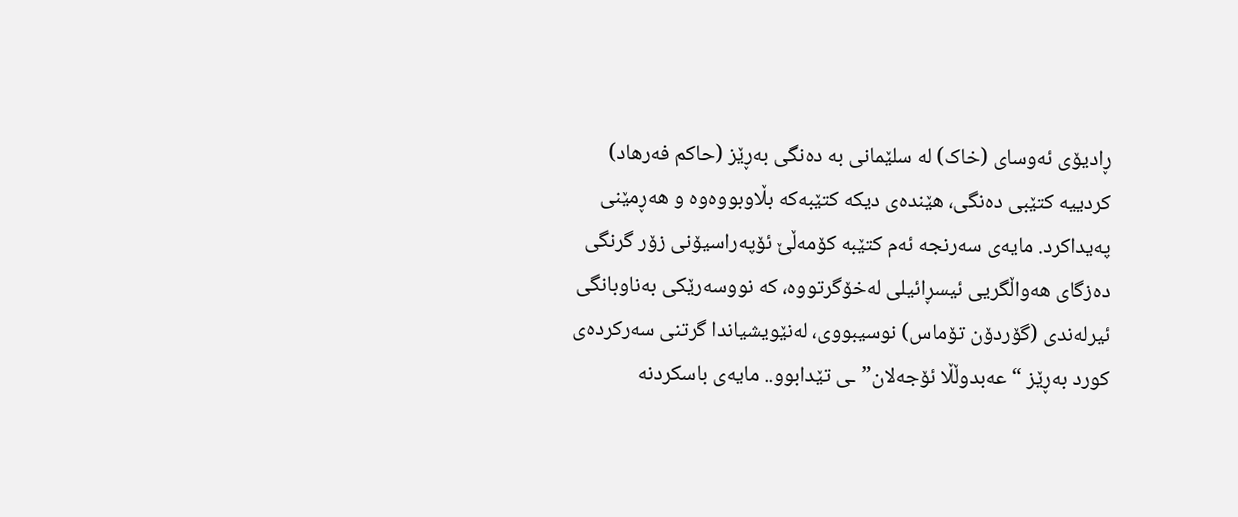ڕادیۆی ئەوسای (خاک) لە سلێمانی بە دەنگی بەڕێز (حاکم فەرهاد) کردییە کتێبی دەنگی، هێندەی دیکە کتێبەکە بڵاوبووەوە و هەڕمێنی پەیداکرد. مایەی سەرنجە ئەم کتێبە کۆمەڵێ ئۆپەراسیۆنی زۆر گرنگی دەزگای هەواڵگریی ئیسڕائیلی لەخۆگرتووە، کە نووسەرێکی بەناوبانگی ئیرلەندی (گۆردۆن تۆماس) نوسیبووی، لەنێویشیاندا گرتنی سەرکردەی کورد بەڕێز “عەبدوڵڵا ئۆجەلان”ـی تێدابوو.. مایەی باسکردنە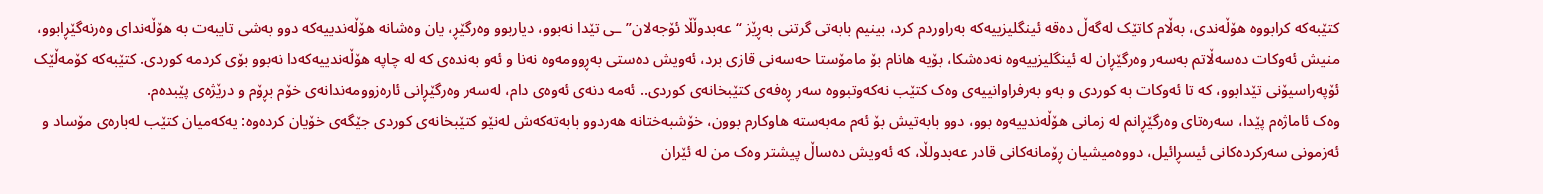کتێبەکە کرابووە هۆڵەندی، بەڵام کاتێک لەگەڵ دەقە ئینگلیزییەکە بەراوردم کرد، بینیم بابەتی گرتنی بەڕێز “عەبدوڵڵا ئۆجەلان”ـی تێدا نەبوو، دیاربوو وەرگێڕ، یان وەشانە هۆڵەندییەکە دوو بەشی تایبەت بە هۆڵەندای وەرنەگێڕابوو، منیش ئەوکات دەسەڵاتم بەسەر وەرگێڕان لە ئینگلیزییەوە نەدەشکا، بۆیە هانام بۆ مامۆستا حەسەنی قازی برد، ئەویش دەستی بەڕوومەوە نەنا و ئەو بەندەی کە لە چاپە هۆڵەندییەکەدا نەبوو بۆی کردمە کوردی. کتێبەکە کۆمەڵێک ئۆپەراسیۆنی تێدابوو، کە تا ئەوکات بە کوردی و بەو بەرفراوانییەی وەک کتێب نەکەوتبووە سەر ڕەفەی کتێبخانەی کوردی.. ئەمە دنەی ئەوەی دام، لەسەر وەرگێڕانی ئارەزوومەندانەی خۆم بڕۆم و درێژەی پێبدەم.
وەک ئاماژەم پێدا، سەرەتای وەرگێڕانم لە زمانی هۆڵەندییەوە بوو، دوو بابەتیش بۆ ئەم مەبەستە هاوکارم بوون، خۆشبەختانە هەردوو بابەتەکەش لەنێو کتێبخانەی کوردی جێگەی خۆیان کردەوە: یەکەمیان کتێب لەبارەی مۆساد و ئەزمونی سەرکردەکانی ئیسڕائیل، دووەمیشیان ڕۆمانەکانی قادر عەبدولڵا، کە ئەویش دەساڵ پیشتر وەک من لە ئێران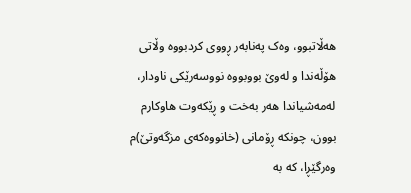هەڵاتبوو، وەک پەنابەر ڕووی کردبووە وڵاتی هۆڵەندا و لەوێ بووبووە نووسەرێکی ناودار، لەمەشیاندا هەر بەخت و ڕێکەوت هاوکارم بوون، چونکە ڕۆمانی (خانووەکەی مزگەوتێ)م وەرگێڕا، کە بە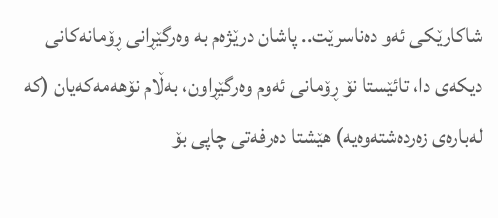شاکارێکی ئەو دەناسرێت.. پاشان درێژەم بە وەرگێڕانی ڕۆمانەکانی دیکەی دا، تائێستا نۆ ڕۆمانی ئەوم وەرگێڕاون، بەڵام نۆهەمەکەیان (کە لەبارەی زەردەشتەوەیە) هێشتا دەرفەتی چاپی بۆ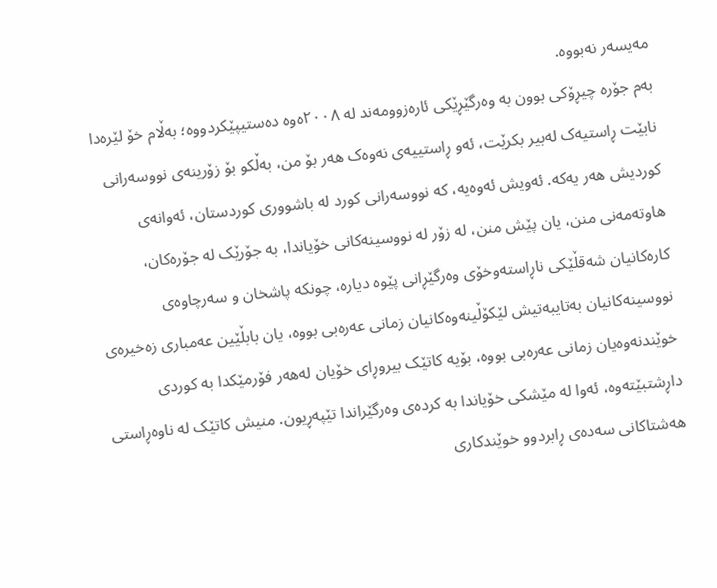مەیسەر نەبووە.
بەم جۆرە چیڕۆکی بوون بە وەرگێڕێکی ئارەزوومەند لە ٢٠٠٨ەوە دەستیپێکردووە؛ بەڵام خۆ لێرەدا نابێت ڕاستیەک لەبیر بکرێت، ئەو ڕاستییەی نەوەک هەر بۆ من، بەڵکو بۆ زۆرینەی نووسەرانی کوردیش هەر یەکە. ئەویش ئەوەیە، کە نووسەرانی کورد لە باشووری کوردستان، ئەوانەی هاوتەمەنی منن، یان پێش منن، لە زۆر لە نووسینەکانی خۆیاندا، بە جۆرێک لە جۆرەکان، کارەکانیان شەقڵێکی ناڕاستەوخۆی وەرگێڕانی پێوە دیارە، چونکە پاشخان و سەرچاوەی نووسینەکانیان بەتایبەتیش لێکۆڵینەوەکانیان زمانی عەرەبی بووە، یان بابڵێین عەمباری زەخیرەی خوێندنەوەیان زمانی عەرەبی بووە، بۆیە کاتێک بیروڕای خۆیان لەهەر فۆرمێکدا بە کوردی داڕشتبێتەوە، ئەوا لە مێشکی خۆیاندا بە کردەی وەرگێراندا تێپەڕیون. منیش کاتێک لە ناوەڕاستی هەشتاکانی سەدەی ڕابردوو خوێندکاری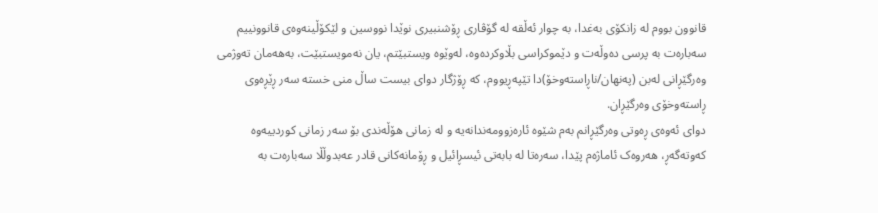قانوون بووم لە زانکۆی بەغدا، بە چوار ئەڵقە لە گۆڤاری ڕۆشنبیری نوێدا نووسین و لێکۆڵینەوەی قانوونییم سەبارەت بە پرسی دەوڵەت و دێموکراسی بڵاوکردەوە، لەوێوە ویستبێتم، یان نەمویستبێت، بەهەمان تەوژمی وەرگێڕانی لەبن (پەنهان/ناڕاستەوخۆ)دا تێپەڕیووم، کە ڕۆژگار دوای بیست ساڵ منی خستە سەر ڕێڕەوی ڕاستەوخۆی وەرگێڕان.
دوای ئەوەی ڕەوتی وەرگێڕانم بەم شێوە ئارەزوومەندانەیە و لە زمانی هۆڵەندی بۆ سەر زمانی کوردییەوە کەوتەگەڕ، هەروەک ئاماژەم پێدا، سەرەتا لە بابەتی ئیسڕائیل و ڕۆمانەکانی قادر عەبدوڵڵا سەبارەت بە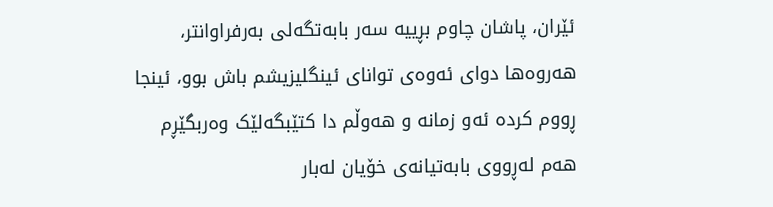ئێران، پاشان چاوم بڕییە سەر بابەتگەلی بەرفراوانتر، هەروەها دوای ئەوەی توانای ئینگلیزیشم باش بوو، ئینجا ڕووم کردە ئەو زمانە و هەوڵم دا کتێبگەلێک وەربگێڕم هەم لەڕووی بابەتیانەی خۆیان لەبار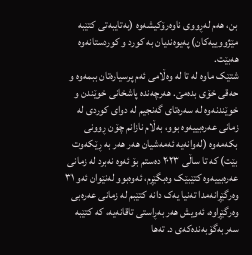بن، هەم لەڕووی ناوەرۆکیشەوە (بەتایبەتی کتێبە مێژووییەکان) پەیوەندیان بە کورد و کوردستانەوە هەبێت.
شتێک ماوە لە تا لە وەڵامی ئەم پرسیارەتان ببمەوە و حەقی خۆی بدەمێ. هەرچەندە پاشخانی خوێندن و خوێندنەوە لە سەرەتای گەنجیم لە دوای کوردی لە زمانی عەرەبییەوە بوو، بەڵام نازانم چۆن ڕوونی بکەمەوە (لەوانەیە ئەمەشیان هەر هەر بە ڕێکەوت بێت) کە تا ساڵی ٢٠٢٣ دەستم بۆ ئەوە نەبرد لە زمانی عەرەبییەوە کتێبێک وەبگێڕم، ئەوەبوو لەنێوان ئەو ٣١ وەرگێڕانەمدا تەنیا یەک دانە کتێبم لە زمانی عەرەبی وەرگێڕاوە، ئەویش هەر بەڕاستی تاقانەیە، کە کتێبە سەربەگۆبەندەکەی د. تەها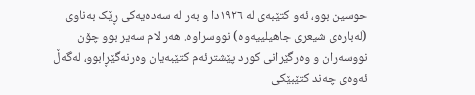حوسین بوو، ئەو کتێبەی لە ١٩٢٦دا و بەر لە سەدەیەکی ڕێک بەناوی (لەبارەی شیعری جاهیلییەوە) نووسراوە. هەر لام سەیر بوو چۆن نووسەران و وەرگێرانی کورد پێشترئەم کتێبەیان وەرنەگێڕابوو، لەگەڵ ئەوەی چەند کتێبێکی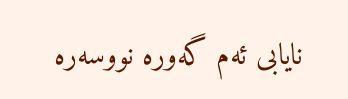نایابی ئەم گەورە نووسەرە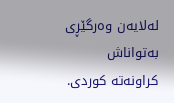لەلایەن وەرگێڕی بەتواناش کراونەتە کوردی.